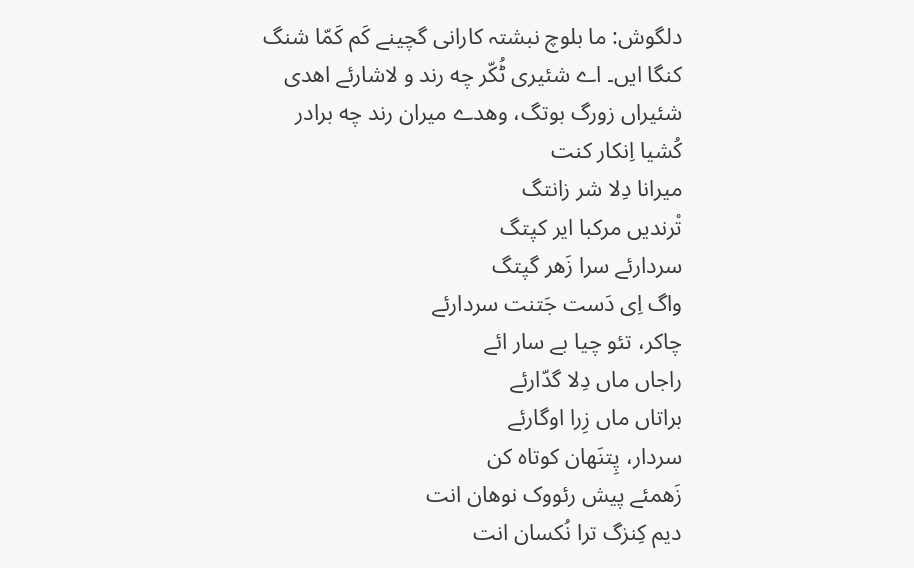دلگوش: ما بلوچ نبشتہ کارانی گچینے کَم کَمّا شنگ کنگا ایں۔ اے شئیری ٹُکّر چه رند و لاشارئے اهدی شئیراں زورگ بوتگ، وهدے میران رند چه برادر کُشیا اِنکار کنت
میرانا دِلا شر زانتگ
تْرندیں مرکبا ایر کپتگ
سردارئے سرا زَهر گپتگ
واگ اِی دَست جَتنت سردارئے
چاکر، تئو چیا بے سار ائے
راجاں ماں دِلا گدّارئے
براتاں ماں زِرا اوگارئے
سردار، پِتنَهان کوتاه کن
زَهمئے پیش رئووک نوهان انت
دیم کِنزگ ترا نُکسان انت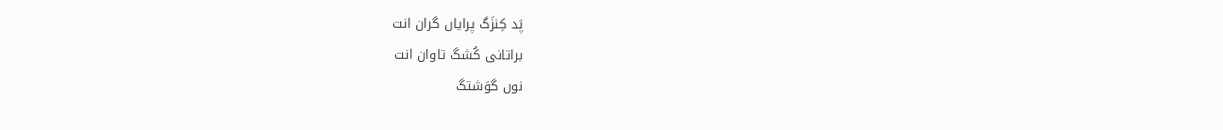پَد کِنزَگ پرایاں گران انت
براتانی کُشگ تاوان انت
نوں گوَشتگ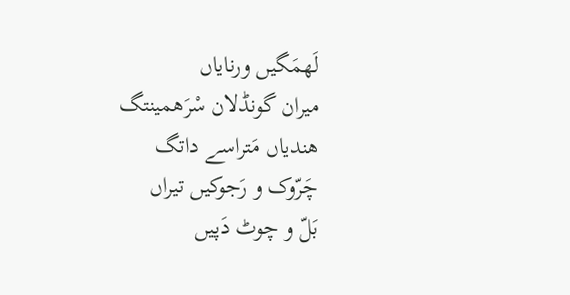لَهمَگیں ورنایاں
میران گونڈلان سْرَهمینتگ
هندیاں مَتراسے داتگ
چَرّوک و رَجوکیں تیراں
بَلّ و چوٹ دَپیں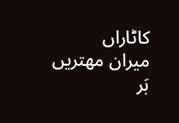کاٹاراں
میران مهتریں بَر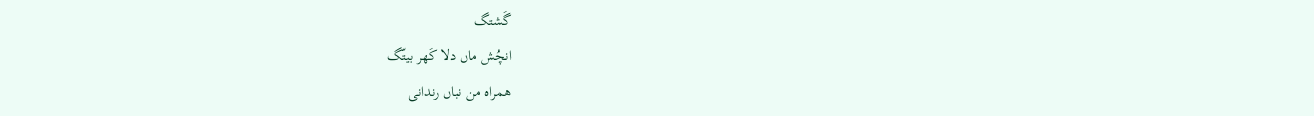گَشتگ
انچُش ماں دلا کَهر بیتّگ
همراه من نباں رندانی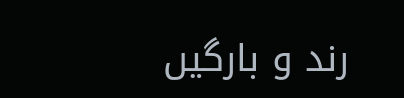رند و بارگیں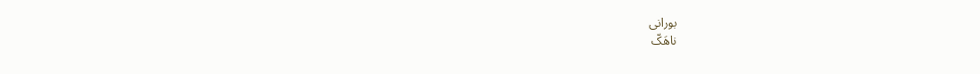بورانی
ناھَکّ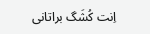اِنت کُشَگ براتانی